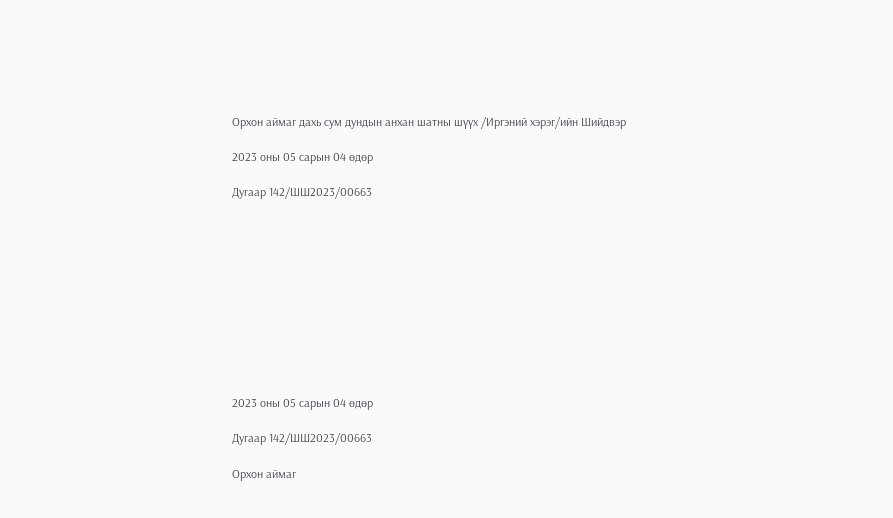Орхон аймаг дахь сум дундын анхан шатны шүүх /Иргэний хэрэг/ийн Шийдвэр

2023 оны 05 сарын 04 өдөр

Дугаар 142/ШШ2023/00663











2023 оны 05 сарын 04 өдөр

Дугаар 142/ШШ2023/00663

Орхон аймаг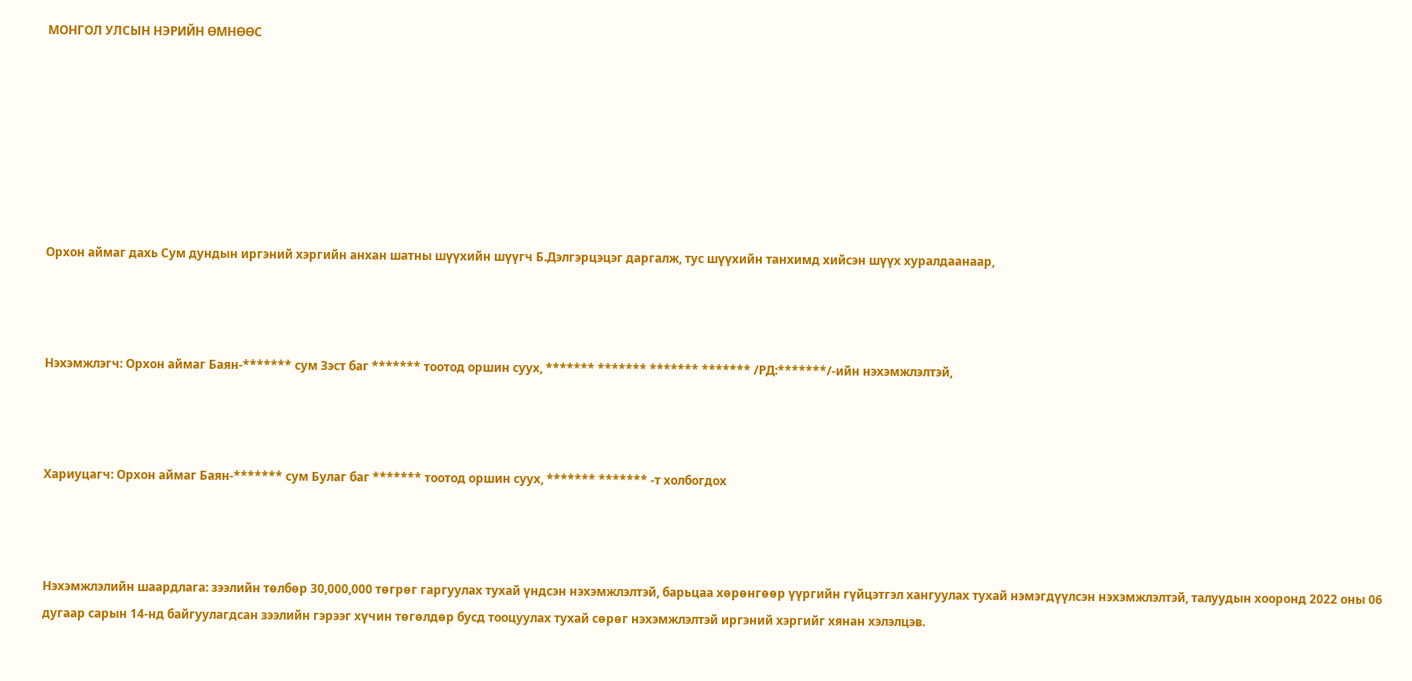МОНГОЛ УЛСЫН НЭРИЙН ӨМНӨӨС







Орхон аймаг дахь Сум дундын иргэний хэргийн анхан шатны шүүхийн шүүгч Б.Дэлгэрцэцэг даргалж, тус шүүхийн танхимд хийсэн шүүх хуралдаанаар,



Нэхэмжлэгч: Орхон аймаг Баян-******* сум Зэст баг ******* тоотод оршин суух, ******* ******* ******* ******* /РД:*******/-ийн нэхэмжлэлтэй,



Хариуцагч: Орхон аймаг Баян-******* сум Булаг баг ******* тоотод оршин суух, ******* ******* -т холбогдох



Нэхэмжлэлийн шаардлага: зээлийн төлбөр 30,000,000 төгрөг гаргуулах тухай үндсэн нэхэмжлэлтэй, барьцаа хөрөнгөөр үүргийн гүйцэтгэл хангуулах тухай нэмэгдүүлсэн нэхэмжлэлтэй, талуудын хооронд 2022 оны 06 дугаар сарын 14-нд байгуулагдсан зээлийн гэрээг хүчин төгөлдөр бусд тооцуулах тухай сөрөг нэхэмжлэлтэй иргэний хэргийг хянан хэлэлцэв.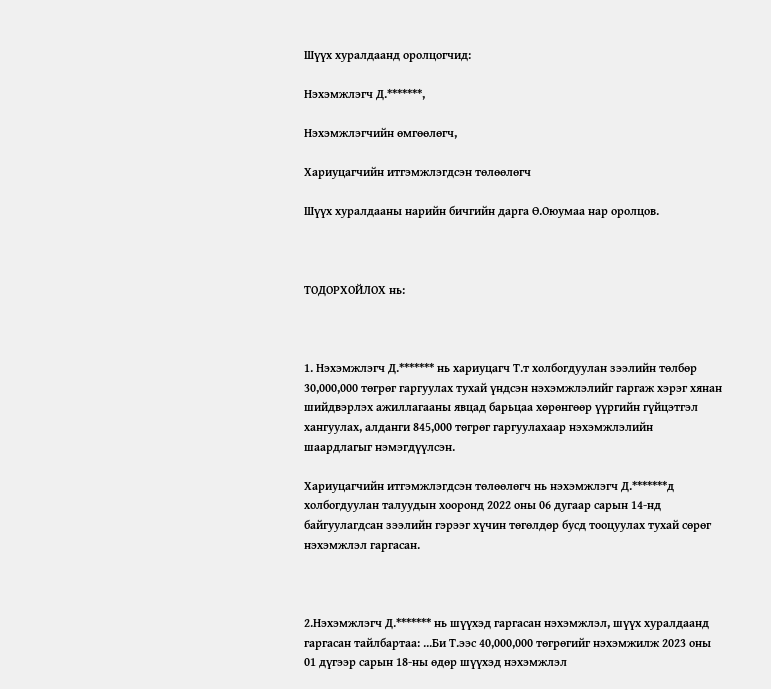Шүүх хуралдаанд оролцогчид:

Нэхэмжлэгч Д.*******,

Нэхэмжлэгчийн өмгөөлөгч,

Хариуцагчийн итгэмжлэгдсэн төлөөлөгч

Шүүх хуралдааны нарийн бичгийн дарга Ө.Оюумаа нар оролцов.



ТОДОРХОЙЛОХ нь:



1. Нэхэмжлэгч Д.******* нь хариуцагч Т.т холбогдуулан зээлийн төлбөр 30,000,000 төгрөг гаргуулах тухай үндсэн нэхэмжлэлийг гаргаж хэрэг хянан шийдвэрлэх ажиллагааны явцад барьцаа хөрөнгөөр үүргийн гүйцэтгэл хангуулах, алданги 845,000 төгрөг гаргуулахаар нэхэмжлэлийн шаардлагыг нэмэгдүүлсэн.

Хариуцагчийн итгэмжлэгдсэн төлөөлөгч нь нэхэмжлэгч Д.*******д холбогдуулан талуудын хооронд 2022 оны 06 дугаар сарын 14-нд байгуулагдсан зээлийн гэрээг хүчин төгөлдөр бусд тооцуулах тухай сөрөг нэхэмжлэл гаргасан.



2.Нэхэмжлэгч Д.******* нь шүүхэд гаргасан нэхэмжлэл, шүүх хуралдаанд гаргасан тайлбартаа: ...Би Т.ээс 40,000,000 төгрөгийг нэхэмжилж 2023 оны 01 дүгээр сарын 18-ны өдөр шүүхэд нэхэмжлэл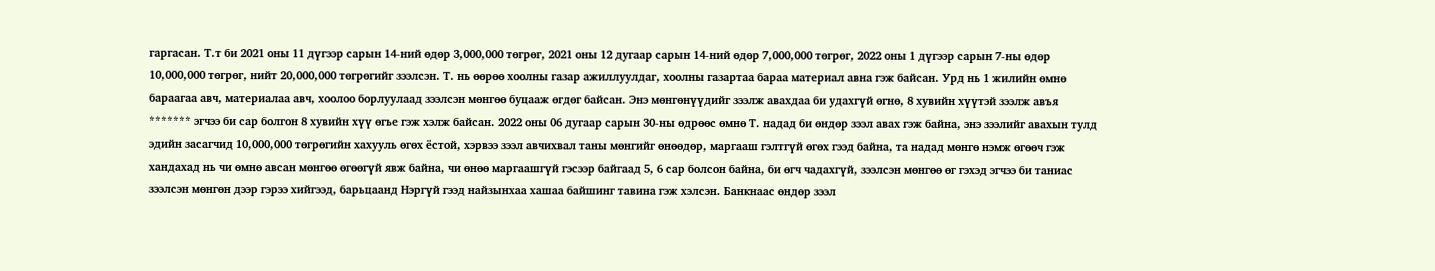гаргасан. Т.т би 2021 оны 11 дүгээр сарын 14-ний өдөр 3,000,000 төгрөг, 2021 оны 12 дугаар сарын 14-ний өдөр 7,000,000 төгрөг, 2022 оны 1 дүгээр сарын 7-ны өдөр 10,000,000 төгрөг, нийт 20,000,000 төгрөгийг зээлсэн. Т. нь өөрөө хоолны газар ажиллуулдаг, хоолны газартаа бараа материал авна гэж байсан. Урд нь 1 жилийн өмнө бараагаа авч, материалаа авч, хоолоо борлуулаад зээлсэн мөнгөө буцааж өгдөг байсан. Энэ мөнгөнүүдийг зээлж авахдаа би удахгүй өгнө, 8 хувийн хүүтэй зээлж авъя ******* эгчээ би сар болгон 8 хувийн хүү өгье гэж хэлж байсан. 2022 оны 06 дугаар сарын 30-ны өдрөөс өмнө Т. надад би өндөр зээл авах гэж байна, энэ зээлийг авахын тулд эдийн засагчид 10,000,000 төгрөгийн хахууль өгөх ёстой, хэрвээ зээл авчихвал таны мөнгийг өнөөдөр, маргааш гэлтгүй өгөх гээд байна, та надад мөнгө нэмж өгөөч гэж хандахад нь чи өмнө авсан мөнгөө өгөөгүй явж байна, чи өнөө маргаашгүй гэсээр байгаад 5, 6 сар болсон байна, би өгч чадахгүй, зээлсэн мөнгөө өг гэхэд эгчээ би таниас зээлсэн мөнгөн дээр гэрээ хийгээд, барьцаанд Нэргүй гээд найзынхаа хашаа байшинг тавина гэж хэлсэн. Банкнаас өндөр зээл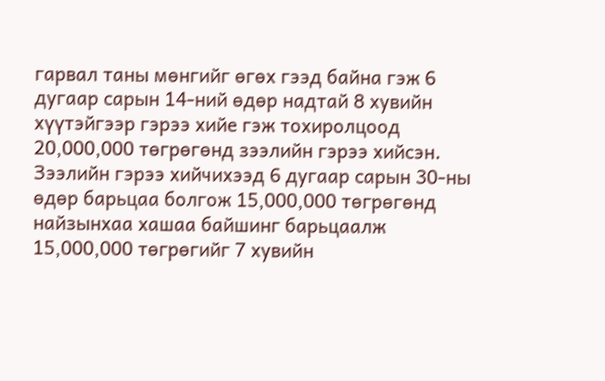гарвал таны мөнгийг өгөх гээд байна гэж 6 дугаар сарын 14-ний өдөр надтай 8 хувийн хүүтэйгээр гэрээ хийе гэж тохиролцоод 20,000,000 төгрөгөнд зээлийн гэрээ хийсэн. Зээлийн гэрээ хийчихээд 6 дугаар сарын 30-ны өдөр барьцаа болгож 15,000,000 төгрөгөнд найзынхаа хашаа байшинг барьцаалж 15,000,000 төгрөгийг 7 хувийн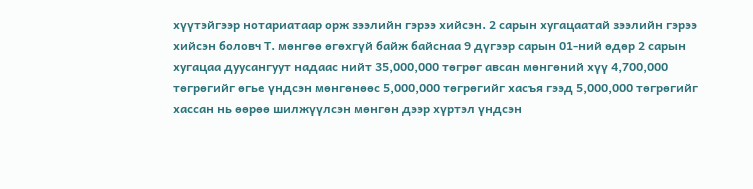хүүтэйгээр нотариатаар орж зээлийн гэрээ хийсэн. 2 сарын хугацаатай зээлийн гэрээ хийсэн боловч Т. мөнгөө өгөхгүй байж байснаа 9 дүгээр сарын 01-ний өдөр 2 сарын хугацаа дуусангуут надаас нийт 35,000,000 төгрөг авсан мөнгөний хүү 4,700,000 төгрөгийг өгье үндсэн мөнгөнөөс 5,000,000 төгрөгийг хасъя гээд 5,000,000 төгрөгийг хассан нь өөрөө шилжүүлсэн мөнгөн дээр хүртэл үндсэн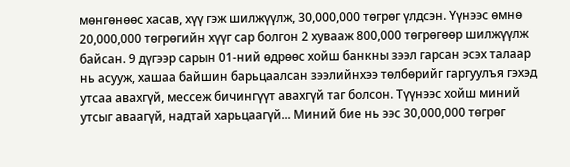мөнгөнөөс хасав, хүү гэж шилжүүлж, 30,000,000 төгрөг үлдсэн. Үүнээс өмнө 20,000,000 төгрөгийн хүүг сар болгон 2 хувааж 800,000 төгрөгөөр шилжүүлж байсан. 9 дүгээр сарын 01-ний өдрөөс хойш банкны зээл гарсан эсэх талаар нь асууж, хашаа байшин барьцаалсан зээлийнхээ төлбөрийг гаргуулъя гэхэд утсаа авахгүй, мессеж бичингүүт авахгүй таг болсон. Түүнээс хойш миний утсыг аваагүй, надтай харьцаагүй... Миний бие нь ээс 30,000,000 төгрөг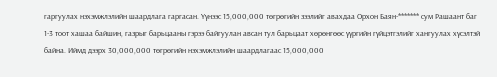гаргуулах нэхэмжлэлийн шаардлага гаргасан. Үүнээс 15,000,000 төгрөгийн зээлийг авахдаа Орхон Баян-******* сум Рашаант баг 1-3 тоот хашаа байшин, газрыг барьцааны гэрээ байгуулан авсан тул барьцаат хөрөнгөөс үүргийн гүйцэтгэлийг хангуулах хүсэлтэй байна. Иймд дээрх 30,000,000 төгрөгийн нэхэмжлэлийн шаардлагаас 15,000,000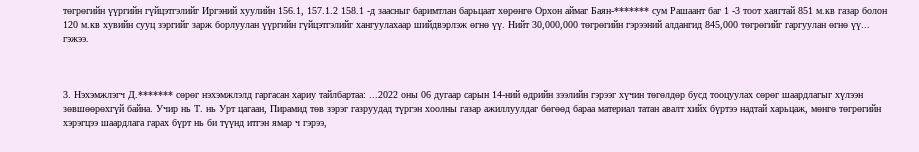төгрөгийн үүргийн гүйцэтгэлийг Иргэний хуулийн 156.1, 157.1.2 158.1 -д заасныг баримтлан барьцаат хөрөнгө Орхон аймаг Баян-******* сум Рашаант баг 1 -3 тоот хаягтай 851 м.кв газар болон 120 м.кв хувийн сууц зэргийг зарж борлуулан үүргийн гүйцэтгэлийг хангуулахаар шийдвэрлэж өгнө үү. Нийт 30,000,000 төгрөгийн гэрээний алдангид 845,000 төгрөгийг гаргуулан өгнө үү... гэжээ.



3. Нэхэмжлэгч Д.******* сөрөг нэхэмжлэлд гаргасан хариу тайлбартаа: ...2022 оны 06 дугаар сарын 14-ний өдрийн зээлийн гэрээг хүчин төгөлдөр бусд тооцуулах сөрөг шаардлагыг хүлээн зөвшөөрөхгүй байна. Учир нь Т. нь Урт цагаан, Пирамид төв зэрэг газруудад түргэн хоолны газар ажиллуулдаг бөгөөд бараа материал татан авалт хийх бүртээ надтай харьцаж, мөнгө төгрөгийн хэрэгцээ шаардлага гарах бүрт нь би түүнд итгэн ямар ч гэрээ,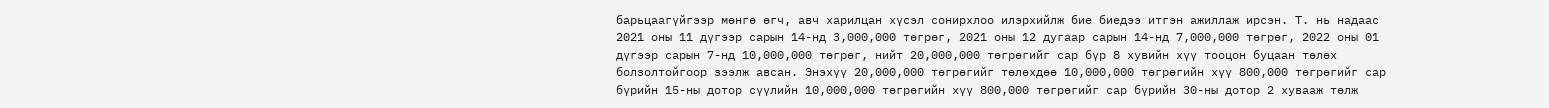барьцаагүйгээр мөнгө өгч, авч харилцан хүсэл сонирхлоо илэрхийлж бие биедээ итгэн ажиллаж ирсэн. Т. нь надаас 2021 оны 11 дүгээр сарын 14-нд 3,000,000 төгрөг, 2021 оны 12 дугаар сарын 14-нд 7,000,000 төгрөг, 2022 оны 01 дүгээр сарын 7-нд 10,000,000 төгрөг, нийт 20,000,000 төгрөгийг сар бүр 8 хувийн хүү тооцон буцаан төлөх болзолтойгоор зээлж авсан. Энэхүү 20,000,000 төгрөгийг төлөхдөө 10,000,000 төгрөгийн хүү 800,000 төгрөгийг сар бүрийн 15-ны дотор сүүлийн 10,000,000 төгрөгийн хүү 800,000 төгрөгийг сар бүрийн 30-ны дотор 2 хувааж төлж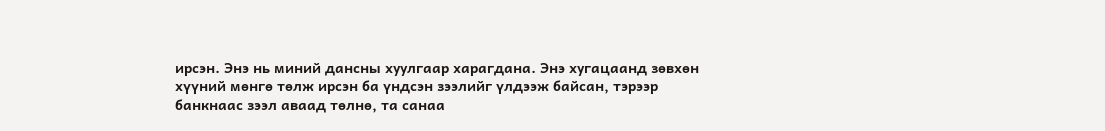ирсэн. Энэ нь миний дансны хуулгаар харагдана. Энэ хугацаанд зөвхөн хүүний мөнгө төлж ирсэн ба үндсэн зээлийг үлдээж байсан, тэрээр банкнаас зээл аваад төлнө, та санаа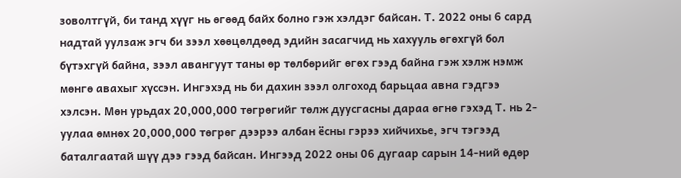зоволтгүй, би танд хүүг нь өгөөд байх болно гэж хэлдэг байсан. Т. 2022 оны 6 сард надтай уулзаж эгч би зээл хөөцөлдөөд эдийн засагчид нь хахууль өгөхгүй бол бүтэхгүй байна, зээл авангуут таны өр төлбөрийг өгөх гээд байна гэж хэлж нэмж мөнгө авахыг хүссэн. Ингэхэд нь би дахин зээл олгоход барьцаа авна гэдгээ хэлсэн. Мөн урьдах 20,000,000 төгрөгийг төлж дуусгасны дараа өгнө гэхэд Т. нь 2-уулаа өмнөх 20,000,000 төгрөг дээрээ албан ёсны гэрээ хийчихье, эгч тэгээд баталгаатай шүү дээ гээд байсан. Ингээд 2022 оны 06 дугаар сарын 14-ний өдөр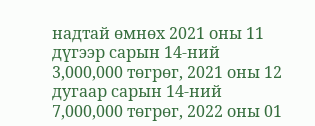надтай өмнөх 2021 оны 11 дүгээр сарын 14-ний 3,000,000 төгрөг, 2021 оны 12 дугаар сарын 14-ний 7,000,000 төгрөг, 2022 оны 01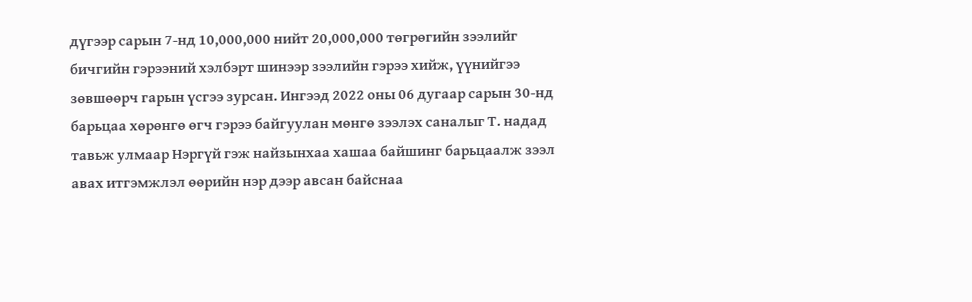дүгээр сарын 7-нд 10,000,000 нийт 20,000,000 төгрөгийн зээлийг бичгийн гэрээний хэлбэрт шинээр зээлийн гэрээ хийж, үүнийгээ зөвшөөрч гарын үсгээ зурсан. Ингээд 2022 оны 06 дугаар сарын 30-нд барьцаа хөрөнгө өгч гэрээ байгуулан мөнгө зээлэх саналыг Т. надад тавьж улмаар Нэргүй гэж найзынхаа хашаа байшинг барьцаалж зээл авах итгэмжлэл өөрийн нэр дээр авсан байснаа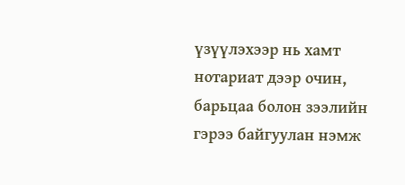үзүүлэхээр нь хамт нотариат дээр очин, барьцаа болон зээлийн гэрээ байгуулан нэмж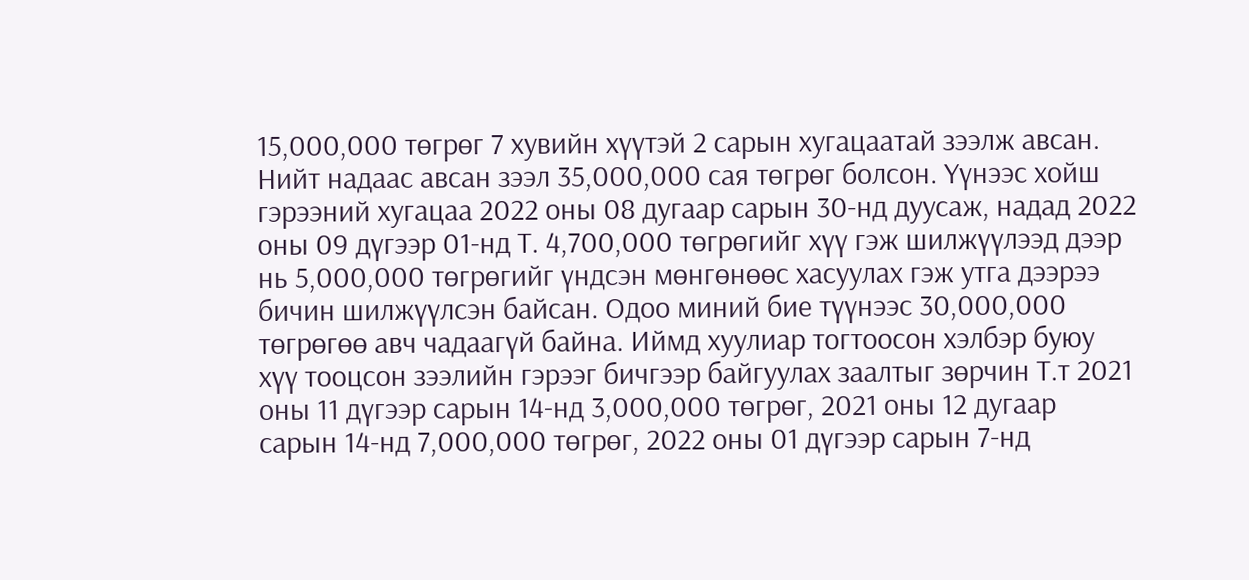15,000,000 төгрөг 7 хувийн хүүтэй 2 сарын хугацаатай зээлж авсан. Нийт надаас авсан зээл 35,000,000 сая төгрөг болсон. Үүнээс хойш гэрээний хугацаа 2022 оны 08 дугаар сарын 30-нд дуусаж, надад 2022 оны 09 дүгээр 01-нд Т. 4,700,000 төгрөгийг хүү гэж шилжүүлээд дээр нь 5,000,000 төгрөгийг үндсэн мөнгөнөөс хасуулах гэж утга дээрээ бичин шилжүүлсэн байсан. Одоо миний бие түүнээс 30,000,000 төгрөгөө авч чадаагүй байна. Иймд хуулиар тогтоосон хэлбэр буюу хүү тооцсон зээлийн гэрээг бичгээр байгуулах заалтыг зөрчин Т.т 2021 оны 11 дүгээр сарын 14-нд 3,000,000 төгрөг, 2021 оны 12 дугаар сарын 14-нд 7,000,000 төгрөг, 2022 оны 01 дүгээр сарын 7-нд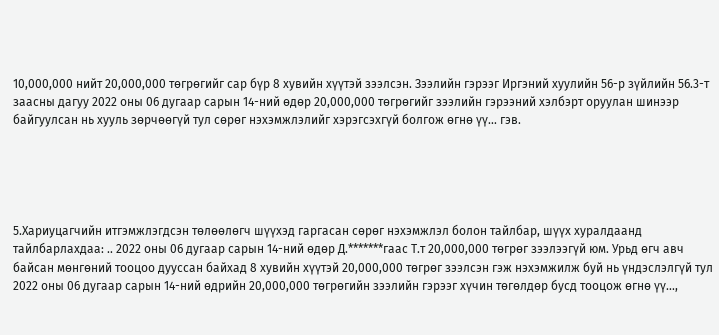10,000,000 нийт 20,000,000 төгрөгийг сар бүр 8 хувийн хүүтэй зээлсэн. Зээлийн гэрээг Иргэний хуулийн 56-р зүйлийн 56.3-т заасны дагуу 2022 оны 06 дугаар сарын 14-ний өдөр 20,000,000 төгрөгийг зээлийн гэрээний хэлбэрт оруулан шинээр байгуулсан нь хууль зөрчөөгүй тул сөрөг нэхэмжлэлийг хэрэгсэхгүй болгож өгнө үү... гэв.





5.Хариуцагчийн итгэмжлэгдсэн төлөөлөгч шүүхэд гаргасан сөрөг нэхэмжлэл болон тайлбар, шүүх хуралдаанд тайлбарлахдаа: .. 2022 оны 06 дугаар сарын 14-ний өдөр Д.*******гаас Т.т 20,000,000 төгрөг зээлээгүй юм. Урьд өгч авч байсан мөнгөний тооцоо дууссан байхад 8 хувийн хүүтэй 20,000,000 төгрөг зээлсэн гэж нэхэмжилж буй нь үндэслэлгүй тул 2022 оны 06 дугаар сарын 14-ний өдрийн 20,000,000 төгрөгийн зээлийн гэрээг хүчин төгөлдөр бусд тооцож өгнө үү...,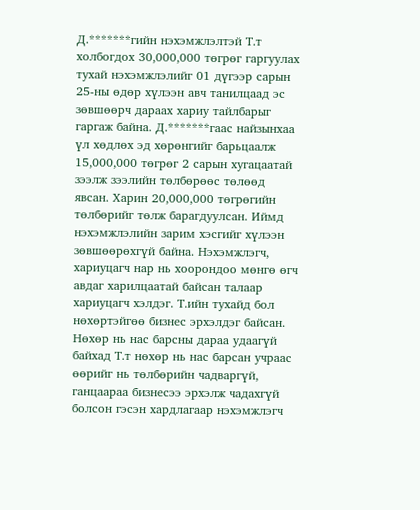Д.*******гийн нэхэмжлэлтэй Т.т холбогдох 30,000,000 төгрөг гаргуулах тухай нэхэмжлэлийг 01 дүгээр сарын 25-ны өдөр хүлээн авч танилцаад эс зөвшөөрч дараах хариу тайлбарыг гаргаж байна. Д.*******гаас найзынхаа үл хөдлөх эд хөрөнгийг барьцаалж 15,000,000 төгрөг 2 сарын хугацаатай зээлж зээлийн төлбөрөөс төлөөд явсан. Харин 20,000,000 төгрөгийн төлбөрийг төлж барагдуулсан. Иймд нэхэмжлэлийн зарим хэсгийг хүлээн зөвшөөрөхгүй байна. Нэхэмжлэгч, хариуцагч нар нь хоорондоо мөнгө өгч авдаг харилцаатай байсан талаар хариуцагч хэлдэг. Т.ийн тухайд бол нөхөртэйгөө бизнес эрхэлдэг байсан. Нөхөр нь нас барсны дараа удаагүй байхад Т.т нөхөр нь нас барсан учраас өөрийг нь төлбөрийн чадваргүй, ганцаараа бизнесээ эрхэлж чадахгүй болсон гэсэн хардлагаар нэхэмжлэгч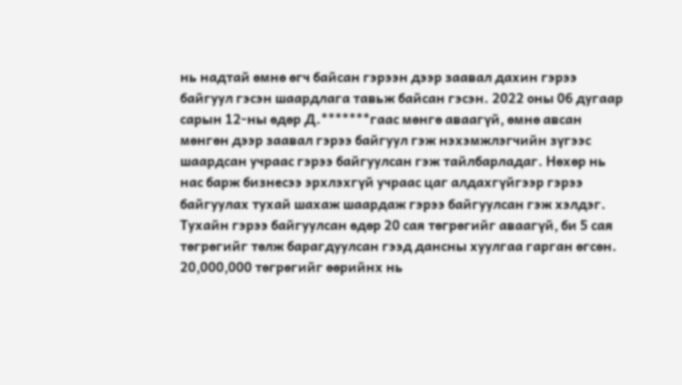нь надтай өмнө өгч байсан гэрээн дээр заавал дахин гэрээ байгуул гэсэн шаардлага тавьж байсан гэсэн. 2022 оны 06 дугаар сарын 12-ны өдөр Д.*******гаас мөнгө аваагүй, өмнө авсан мөнгөн дээр заавал гэрээ байгуул гэж нэхэмжлэгчийн зүгээс шаардсан учраас гэрээ байгуулсан гэж тайлбарладаг. Нөхөр нь нас барж бизнесээ эрхлэхгүй учраас цаг алдахгүйгээр гэрээ байгуулах тухай шахаж шаардаж гэрээ байгуулсан гэж хэлдэг. Тухайн гэрээ байгуулсан өдөр 20 сая төгрөгийг аваагүй, би 5 сая төгрөгийг төлж барагдуулсан гээд дансны хуулгаа гарган өгсөн. 20,000,000 төгрөгийг өөрийнх нь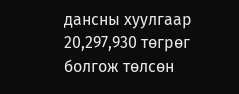дансны хуулгаар 20,297,930 төгрөг болгож төлсөн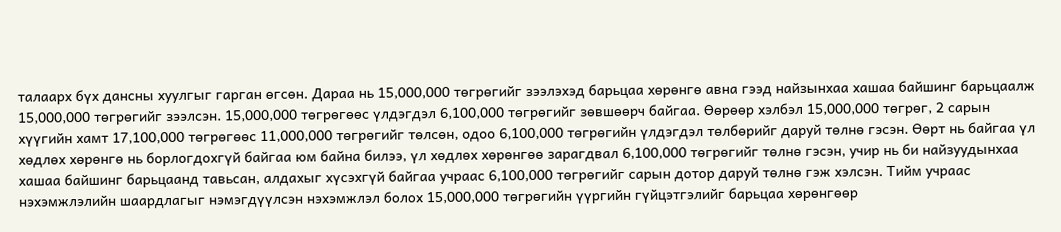талаарх бүх дансны хуулгыг гарган өгсөн. Дараа нь 15,000,000 төгрөгийг зээлэхэд барьцаа хөрөнгө авна гээд найзынхаа хашаа байшинг барьцаалж 15,000,000 төгрөгийг зээлсэн. 15,000,000 төгрөгөөс үлдэгдэл 6,100,000 төгрөгийг зөвшөөрч байгаа. Өөрөөр хэлбэл 15,000,000 төгрөг, 2 сарын хүүгийн хамт 17,100,000 төгрөгөөс 11,000,000 төгрөгийг төлсөн, одоо 6,100,000 төгрөгийн үлдэгдэл төлбөрийг даруй төлнө гэсэн. Өөрт нь байгаа үл хөдлөх хөрөнгө нь борлогдохгүй байгаа юм байна билээ, үл хөдлөх хөрөнгөө зарагдвал 6,100,000 төгрөгийг төлнө гэсэн, учир нь би найзуудынхаа хашаа байшинг барьцаанд тавьсан, алдахыг хүсэхгүй байгаа учраас 6,100,000 төгрөгийг сарын дотор даруй төлнө гэж хэлсэн. Тийм учраас нэхэмжлэлийн шаардлагыг нэмэгдүүлсэн нэхэмжлэл болох 15,000,000 төгрөгийн үүргийн гүйцэтгэлийг барьцаа хөрөнгөөр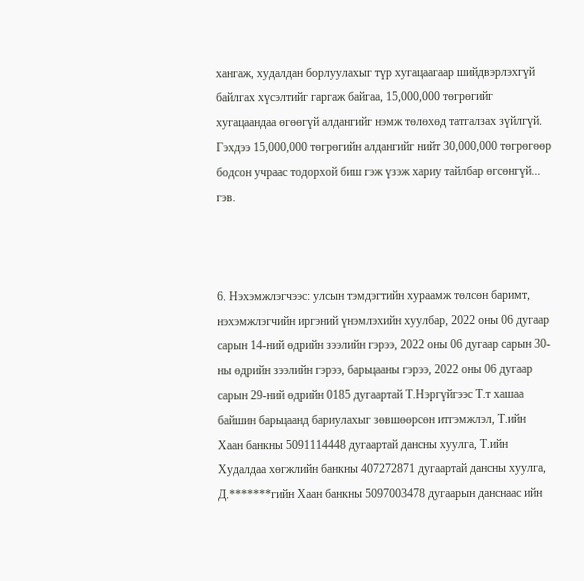хангаж, худалдан борлуулахыг түр хугацаагаар шийдвэрлэхгүй байлгах хүсэлтийг гаргаж байгаа, 15,000,000 төгрөгийг хугацаандаа өгөөгүй алдангийг нэмж төлөхөд татгалзах зүйлгүй. Гэхдээ 15,000,000 төгрөгийн алдангийг нийт 30,000,000 төгрөгөөр бодсон учраас тодорхой биш гэж үзэж хариу тайлбар өгсөнгүй... гэв.



6. Нэхэмжлэгчээс: улсын тэмдэгтийн хураамж төлсөн баримт, нэхэмжлэгчийн иргэний үнэмлэхийн хуулбар, 2022 оны 06 дугаар сарын 14-ний өдрийн зээлийн гэрээ, 2022 оны 06 дугаар сарын 30-ны өдрийн зээлийн гэрээ, барьцааны гэрээ, 2022 оны 06 дугаар сарын 29-ний өдрийн 0185 дугаартай Т.Нэргүйгээс Т.т хашаа байшин барьцаанд бариулахыг зөвшөөрсөн итгэмжлэл, Т.ийн Хаан банкны 5091114448 дугаартай дансны хуулга, Т.ийн Худалдаа хөгжлийн банкны 407272871 дугаартай дансны хуулга, Д.*******гийн Хаан банкны 5097003478 дугаарын данснаас ийн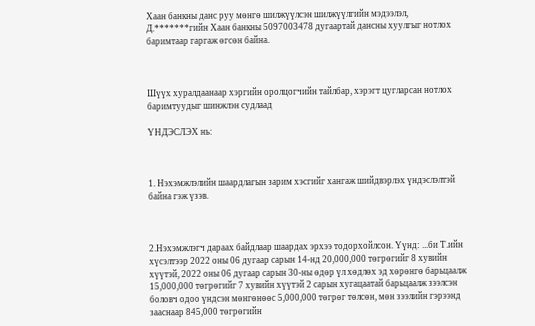Хаан банкны данс руу мөнгө шилжүүлсэн шилжүүлгийн мэдээлэл, Д.*******гийн Хаан банкны 5097003478 дугаартай дансны хуулгыг нотлох баримтаар гаргаж өгсөн байна.



Шүүх хуралдаанаар хэргийн оролцогчийн тайлбар, хэрэгт цугларсан нотлох баримтуудыг шинжлэн судлаад

ҮНДЭСЛЭХ нь:



1. Нэхэмжлэлийн шаардлагын зарим хэсгийг хангаж шийдвэрлэх үндэслэлтэй байна гэж үзэв.



2.Нэхэмжлэгч дараах байдлаар шаардах эрхээ тодорхойлсон. Үүнд: ...би Т.ийн хүсэлтээр 2022 оны 06 дугаар сарын 14-нд 20,000,000 төгрөгийг 8 хувийн хүүтэй, 2022 оны 06 дугаар сарын 30-ны өдөр үл хөдлөх эд хөрөнгө барьцаалж 15,000,000 төгрөгийг 7 хувийн хүүтэй 2 сарын хугацаатай барьцаалж зээлсэн боловч одоо үндсэн мөнгөнөөс 5,000,000 төгрөг төлсөн, мөн зээлийн гэрээнд зааснаар 845,000 төгрөгийн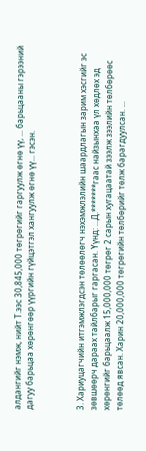алдангийг нэмж, нийт Т.ээс 30,845,000 төгрөгийг гаргуулж өгнө үү, ... барьцааны гэрээний дагуу барьцаа хөрөнгөөр үүргийн гүйцэтгэл хангуулж өгнө үү... гэсэн.



3. Хариуцагчийн итгэмжлэгдсэн төлөөлөгч нэхэмжлэлийн шаардлагын зарим хэсгийг эс зөвшөөрч дараах тайлбарыг гаргасан. Үүнд: ...Д.*******гаас найзынхаа үл хөдлөх эд хөрөнгийг барьцаалж 15,000,000 төгрөг 2 сарын хугацаатай зээлж зээлийн төлбөрөөс төлөөд явсан. Харин 20,000,000 төгрөгийн төлбөрийг төлж барагдуулсан. ...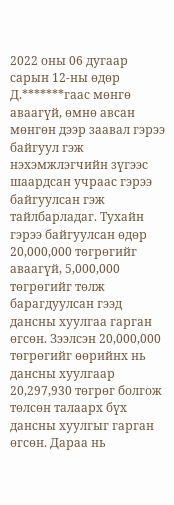2022 оны 06 дугаар сарын 12-ны өдөр Д.*******гаас мөнгө аваагүй, өмнө авсан мөнгөн дээр заавал гэрээ байгуул гэж нэхэмжлэгчийн зүгээс шаардсан учраас гэрээ байгуулсан гэж тайлбарладаг. Тухайн гэрээ байгуулсан өдөр 20,000,000 төгрөгийг аваагүй, 5,000,000 төгрөгийг төлж барагдуулсан гээд дансны хуулгаа гарган өгсөн. Зээлсэн 20,000,000 төгрөгийг өөрийнх нь дансны хуулгаар 20,297,930 төгрөг болгож төлсөн талаарх бүх дансны хуулгыг гарган өгсөн. Дараа нь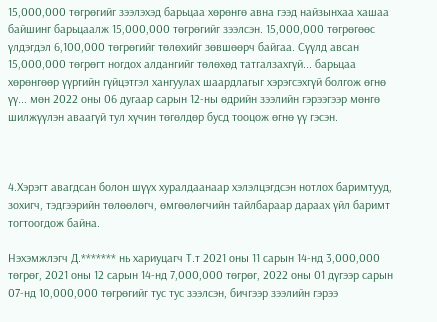15,000,000 төгрөгийг зээлэхэд барьцаа хөрөнгө авна гээд найзынхаа хашаа байшинг барьцаалж 15,000,000 төгрөгийг зээлсэн. 15,000,000 төгрөгөөс үлдэгдэл 6,100,000 төгрөгийг төлөхийг зөвшөөрч байгаа. Сүүлд авсан 15,000,000 төгрөгт ногдох алдангийг төлөхөд татгалзахгүй... барьцаа хөрөнгөөр үүргийн гүйцэтгэл хангуулах шаардлагыг хэрэгсэхгүй болгож өгнө үү... мөн 2022 оны 06 дугаар сарын 12-ны өдрийн зээлийн гэрээгээр мөнгө шилжүүлэн аваагүй тул хүчин төгөлдөр бусд тооцож өгнө үү гэсэн.



4.Хэрэгт авагдсан болон шүүх хуралдаанаар хэлэлцэгдсэн нотлох баримтууд, зохигч, тэдгээрийн төлөөлөгч, өмгөөлөгчийн тайлбараар дараах үйл баримт тогтоогдож байна.

Нэхэмжлэгч Д.******* нь хариуцагч Т.т 2021 оны 11 сарын 14-нд 3,000,000 төгрөг, 2021 оны 12 сарын 14-нд 7,000,000 төгрөг, 2022 оны 01 дүгээр сарын 07-нд 10,000,000 төгрөгийг тус тус зээлсэн, бичгээр зээлийн гэрээ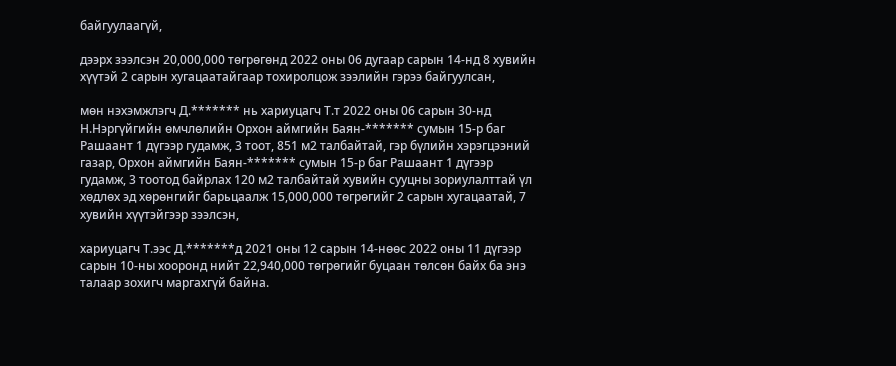байгуулаагүй,

дээрх зээлсэн 20,000,000 төгрөгөнд 2022 оны 06 дугаар сарын 14-нд 8 хувийн хүүтэй 2 сарын хугацаатайгаар тохиролцож зээлийн гэрээ байгуулсан,

мөн нэхэмжлэгч Д.******* нь хариуцагч Т.т 2022 оны 06 сарын 30-нд Н.Нэргүйгийн өмчлөлийн Орхон аймгийн Баян-******* сумын 15-р баг Рашаант 1 дүгээр гудамж, 3 тоот, 851 м2 талбайтай, гэр бүлийн хэрэгцээний газар, Орхон аймгийн Баян-******* сумын 15-р баг Рашаант 1 дүгээр гудамж, 3 тоотод байрлах 120 м2 талбайтай хувийн сууцны зориулалттай үл хөдлөх эд хөрөнгийг барьцаалж 15,000,000 төгрөгийг 2 сарын хугацаатай, 7 хувийн хүүтэйгээр зээлсэн,

хариуцагч Т.ээс Д.*******д 2021 оны 12 сарын 14-нөөс 2022 оны 11 дүгээр сарын 10-ны хооронд нийт 22,940,000 төгрөгийг буцаан төлсөн байх ба энэ талаар зохигч маргахгүй байна.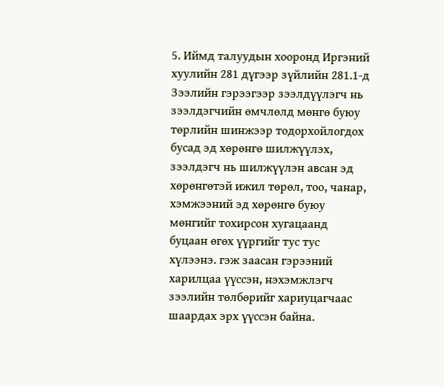5. Иймд талуудын хооронд Иргэний хуулийн 281 дүгээр зүйлийн 281.1-д Зээлийн гэрээгээр зээлдүүлэгч нь зээлдэгчийн өмчлөлд мөнгө буюу төрлийн шинжээр тодорхойлогдох бусад эд хөрөнгө шилжүүлэх, зээлдэгч нь шилжүүлэн авсан эд хөрөнгөтэй ижил төрөл, тоо, чанар, хэмжээний эд хөрөнгө буюу мөнгийг тохирсон хугацаанд буцаан өгөх үүргийг тус тус хүлээнэ. гэж заасан гэрээний харилцаа үүссэн, нэхэмжлэгч зээлийн төлбөрийг хариуцагчаас шаардах эрх үүссэн байна.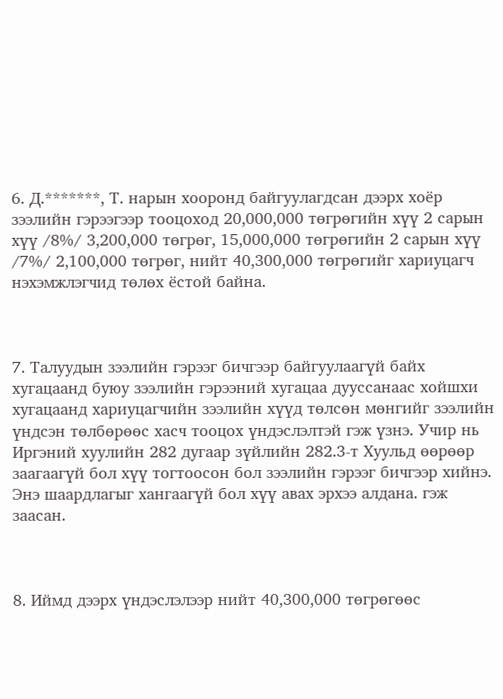6. Д.*******, Т. нарын хооронд байгуулагдсан дээрх хоёр зээлийн гэрээгээр тооцоход 20,000,000 төгрөгийн хүү 2 сарын хүү /8%/ 3,200,000 төгрөг, 15,000,000 төгрөгийн 2 сарын хүү /7%/ 2,100,000 төгрөг, нийт 40,300,000 төгрөгийг хариуцагч нэхэмжлэгчид төлөх ёстой байна.



7. Талуудын зээлийн гэрээг бичгээр байгуулаагүй байх хугацаанд буюу зээлийн гэрээний хугацаа дууссанаас хойшхи хугацаанд хариуцагчийн зээлийн хүүд төлсөн мөнгийг зээлийн үндсэн төлбөрөөс хасч тооцох үндэслэлтэй гэж үзнэ. Учир нь Иргэний хуулийн 282 дугаар зүйлийн 282.3-т Хуульд өөрөөр заагаагүй бол хүү тогтоосон бол зээлийн гэрээг бичгээр хийнэ. Энэ шаардлагыг хангаагүй бол хүү авах эрхээ алдана. гэж заасан.



8. Иймд дээрх үндэслэлээр нийт 40,300,000 төгрөгөөс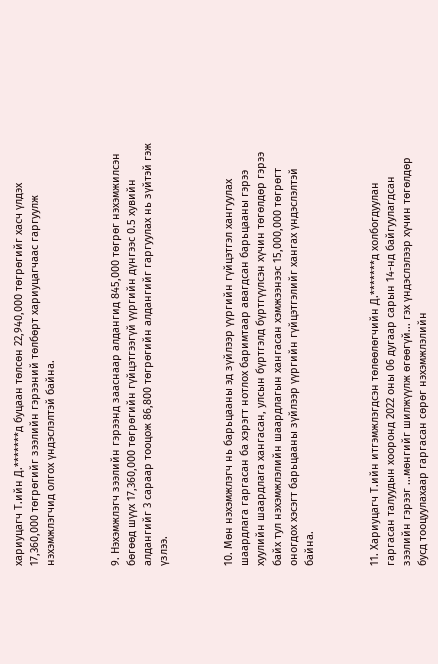хариуцагч Т.ийн Д.*******д буцаан төлсөн 22,940,000 төгрөгийг хасч үлдэх 17,360,000 төгрөгийг зээлийн гэрээний төлбөрт хариуцагчаас гаргуулж нэхэмжлэгчид олгох үндэслэлтэй байна.



9. Нэхэмжлэгч зээлийн гэрээнд зааснаар алдангид 845,000 төгрөг нэхэмжилсэн бөгөөд шүүх 17,360,000 төгрөгийн гүйцэтгээгүй үүргийн дүнгээс 0.5 хувийн алдангийг 3 сараар тооцож 86,800 төгрөгийн алдангийг гаргуулах нь зүйтэй гэж үзлээ.



10. Мөн нэхэмжлэгч нь барьцааны эд зүйлээр үүргийн гүйцэтгэл хангуулах шаардлага гаргасан ба хэрэгт нотлох баримтаар авагдсан барьцааны гэрээ хуулийн шаардлага хангасан, улсын бүртгэлд бүртгүүлсэн хүчин төгөлдөр гэрээ байх тул нэхэмжлэлийн шаардлагын хангасан хэмжээнээс 15,000,000 төгрөгт оногдох хэсэгт барьцааны зүйлээр үүргийн гүйцэтгэлийг хангах үндэслэлтэй байна.



11. Хариуцагч Т.ийн итгэмжлэгдсэн төлөөлөгчийн Д.*******д холбогдуулан гаргасан талуудын хооронд 2022 оны 06 дугаар сарын 14-нд байгуулагдсан зээлийн гэрээг ...мөнгийг шилжүүлж өгөөгүй... гэх үндэслэлээр хүчин төгөлдөр бусд тооцуулахаар гаргасан сөрөг нэхэмжлэлийн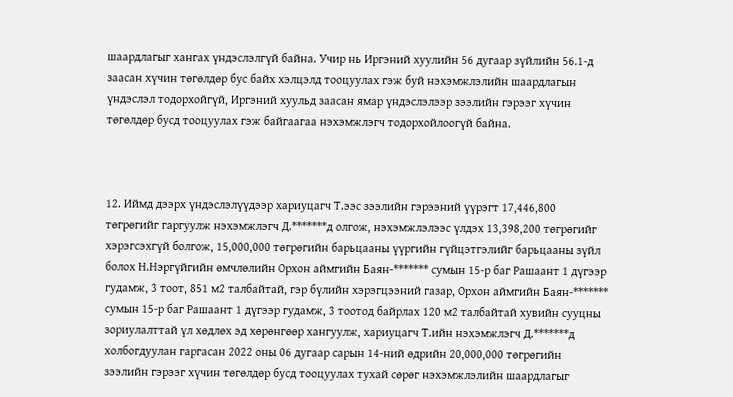шаардлагыг хангах үндэслэлгүй байна. Учир нь Иргэний хуулийн 56 дугаар зүйлийн 56.1-д заасан хүчин төгөлдөр бус байх хэлцэлд тооцуулах гэж буй нэхэмжлэлийн шаардлагын үндэслэл тодорхойгүй, Иргэний хуульд заасан ямар үндэслэлээр зээлийн гэрээг хүчин төгөлдөр бусд тооцуулах гэж байгаагаа нэхэмжлэгч тодорхойлоогүй байна.



12. Иймд дээрх үндэслэлүүдээр хариуцагч Т.ээс зээлийн гэрээний үүрэгт 17,446,800 төгрөгийг гаргуулж нэхэмжлэгч Д.*******д олгож, нэхэмжлэлээс үлдэх 13,398,200 төгрөгийг хэрэгсэхгүй болгож, 15,000,000 төгрөгийн барьцааны үүргийн гүйцэтгэлийг барьцааны зүйл болох Н.Нэргүйгийн өмчлөлийн Орхон аймгийн Баян-******* сумын 15-р баг Рашаант 1 дүгээр гудамж, 3 тоот, 851 м2 талбайтай, гэр бүлийн хэрэгцээний газар, Орхон аймгийн Баян-******* сумын 15-р баг Рашаант 1 дүгээр гудамж, 3 тоотод байрлах 120 м2 талбайтай хувийн сууцны зориулалттай үл хөдлөх эд хөрөнгөөр хангуулж, хариуцагч Т.ийн нэхэмжлэгч Д.*******д холбогдуулан гаргасан 2022 оны 06 дугаар сарын 14-ний өдрийн 20,000,000 төгрөгийн зээлийн гэрээг хүчин төгөлдөр бусд тооцуулах тухай сөрөг нэхэмжлэлийн шаардлагыг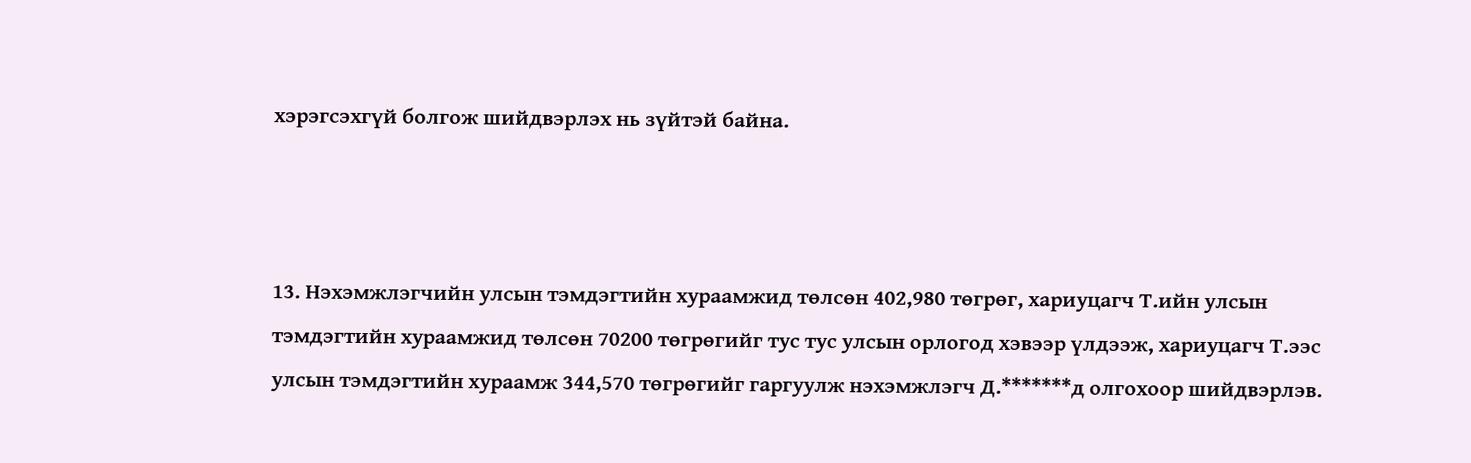хэрэгсэхгүй болгож шийдвэрлэх нь зүйтэй байна.



13. Нэхэмжлэгчийн улсын тэмдэгтийн хураамжид төлсөн 402,980 төгрөг, хариуцагч Т.ийн улсын тэмдэгтийн хураамжид төлсөн 70200 төгрөгийг тус тус улсын орлогод хэвээр үлдээж, хариуцагч Т.ээс улсын тэмдэгтийн хураамж 344,570 төгрөгийг гаргуулж нэхэмжлэгч Д.*******д олгохоор шийдвэрлэв.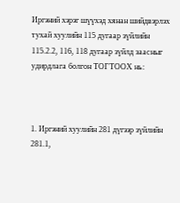Иргэний хэрэг шүүхэд хянан шийдвэрлэх тухай хуулийн 115 дугаар зүйлийн 115.2.2, 116, 118 дугаар зүйлд заасныг удирдлага болгон ТОГТООХ нь:



1. Иргэний хуулийн 281 дүгээр зүйлийн 281.1,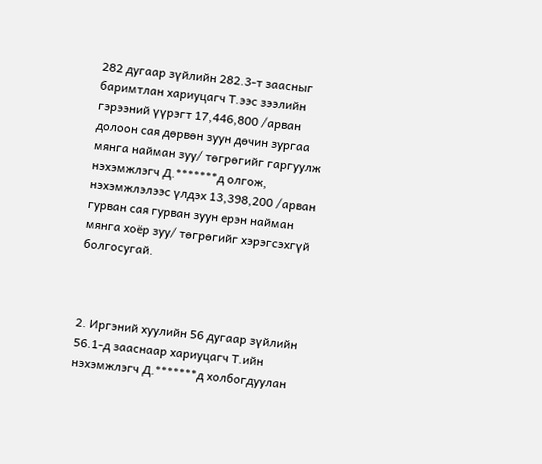282 дугаар зүйлийн 282.3-т заасныг баримтлан хариуцагч Т.ээс зээлийн гэрээний үүрэгт 17,446,800 /арван долоон сая дөрвөн зуун дөчин зургаа мянга найман зуу/ төгрөгийг гаргуулж нэхэмжлэгч Д.*******д олгож, нэхэмжлэлээс үлдэх 13,398,200 /арван гурван сая гурван зуун ерэн найман мянга хоёр зуу/ төгрөгийг хэрэгсэхгүй болгосугай.



2. Иргэний хуулийн 56 дугаар зүйлийн 56.1-д зааснаар хариуцагч Т.ийн нэхэмжлэгч Д.*******д холбогдуулан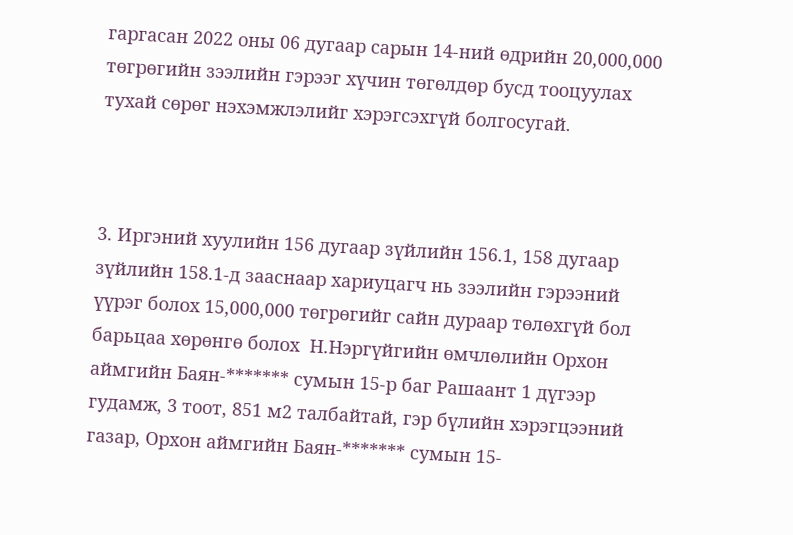гаргасан 2022 оны 06 дугаар сарын 14-ний өдрийн 20,000,000 төгрөгийн зээлийн гэрээг хүчин төгөлдөр бусд тооцуулах тухай сөрөг нэхэмжлэлийг хэрэгсэхгүй болгосугай.



3. Иргэний хуулийн 156 дугаар зүйлийн 156.1, 158 дугаар зүйлийн 158.1-д зааснаар хариуцагч нь зээлийн гэрээний үүрэг болох 15,000,000 төгрөгийг сайн дураар төлөхгүй бол барьцаа хөрөнгө болох  Н.Нэргүйгийн өмчлөлийн Орхон аймгийн Баян-******* сумын 15-р баг Рашаант 1 дүгээр гудамж, 3 тоот, 851 м2 талбайтай, гэр бүлийн хэрэгцээний газар, Орхон аймгийн Баян-******* сумын 15-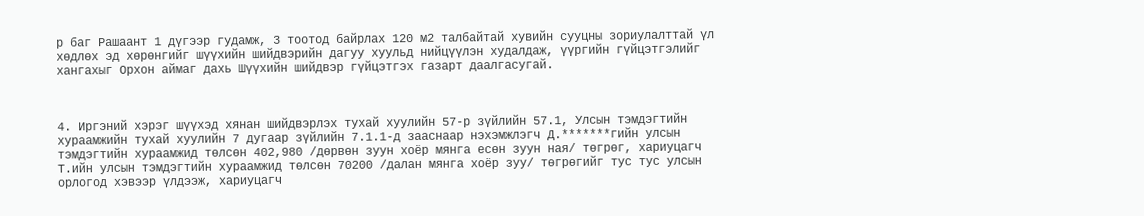р баг Рашаант 1 дүгээр гудамж, 3 тоотод байрлах 120 м2 талбайтай хувийн сууцны зориулалттай үл хөдлөх эд хөрөнгийг шүүхийн шийдвэрийн дагуу хуульд нийцүүлэн худалдаж, үүргийн гүйцэтгэлийг хангахыг Орхон аймаг дахь Шүүхийн шийдвэр гүйцэтгэх газарт даалгасугай.



4. Иргэний хэрэг шүүхэд хянан шийдвэрлэх тухай хуулийн 57-р зүйлийн 57.1, Улсын тэмдэгтийн хураамжийн тухай хуулийн 7 дугаар зүйлийн 7.1.1-д зааснаар нэхэмжлэгч Д.*******гийн улсын тэмдэгтийн хураамжид төлсөн 402,980 /дөрвөн зуун хоёр мянга есөн зуун ная/ төгрөг, хариуцагч Т.ийн улсын тэмдэгтийн хураамжид төлсөн 70200 /далан мянга хоёр зуу/ төгрөгийг тус тус улсын орлогод хэвээр үлдээж, хариуцагч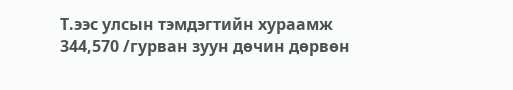Т.ээс улсын тэмдэгтийн хураамж 344,570 /гурван зуун дөчин дөрвөн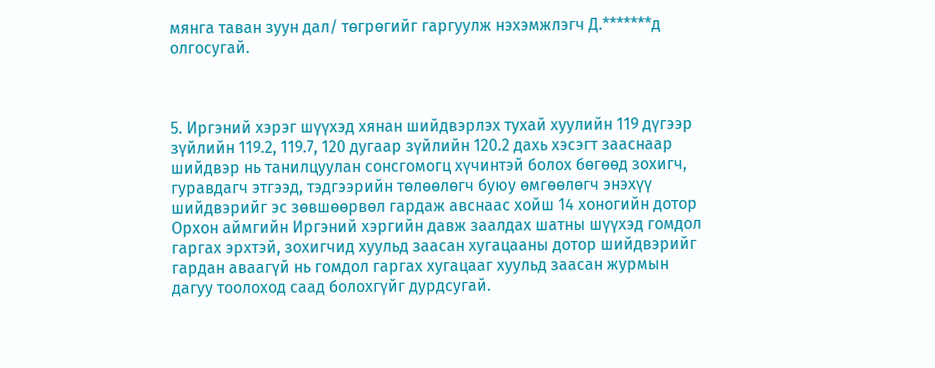мянга таван зуун дал/ төгрөгийг гаргуулж нэхэмжлэгч Д.*******д олгосугай.



5. Иргэний хэрэг шүүхэд хянан шийдвэрлэх тухай хуулийн 119 дүгээр зүйлийн 119.2, 119.7, 120 дугаар зүйлийн 120.2 дахь хэсэгт зааснаар шийдвэр нь танилцуулан сонсгомогц хүчинтэй болох бөгөөд зохигч, гуравдагч этгээд, тэдгээрийн төлөөлөгч буюу өмгөөлөгч энэхүү шийдвэрийг эс зөвшөөрвөл гардаж авснаас хойш 14 хоногийн дотор Орхон аймгийн Иргэний хэргийн давж заалдах шатны шүүхэд гомдол гаргах эрхтэй, зохигчид хуульд заасан хугацааны дотор шийдвэрийг гардан аваагүй нь гомдол гаргах хугацааг хуульд заасан журмын дагуу тоолоход саад болохгүйг дурдсугай.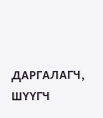ДАРГАЛАГЧ, ШҮҮГЧ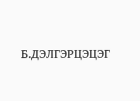Б.ДЭЛГЭРЦЭЦЭГ